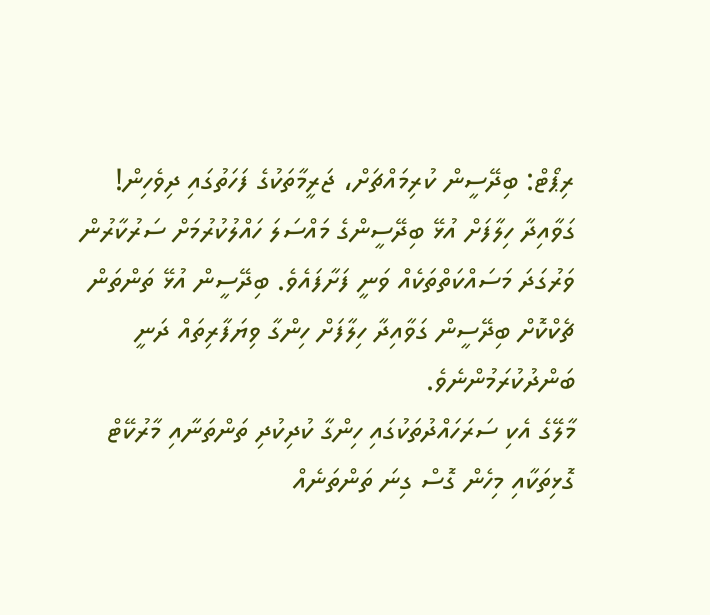ރިޕޯޓް: ބިދޭސީން ކުރިމައްޗަށް، ޖަރީމާތަކުގެ ފަހަތުގައި ދިވެހިން!
ގަވާއިދާ ހިލާފަށް އުޅޭ ބިދޭސީންގެ މައްސަލަ ހައްލުކުރުމަށް ސަރުކާރުން ވަރުގަދަ މަސައްކަތްތަކެއް ވަނީ ފަށާފައެވެ. ބިދޭސީން އުޅޭ ތަންތަން ޗެކްކޮށް ބިދޭސީން ގަވާއިދާ ހިލާފަށް ހިންގާ ވިޔަފާރިތައް ދަނީ ބަންދުކުރަމުންނެވެ.
މާލޭގެ އެކި ސަރަހައްދުތަކުގައި ހިންގާ ކުދިކުދި ތަންތަނާއި މާރުކޭޓް ގޮޅިތަކާއި މިހެން ގޮސް ގިނަ ތަންތަނެއް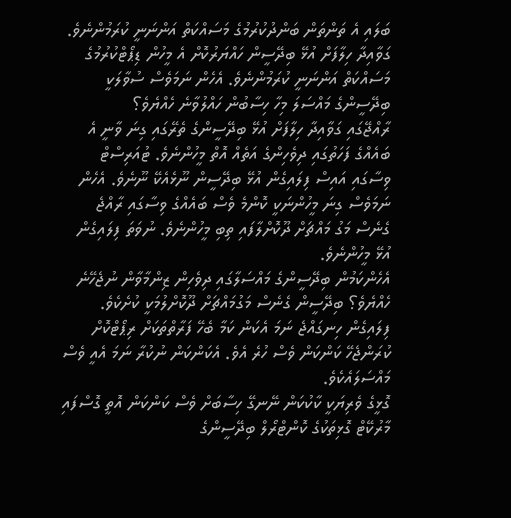ބަލައި އެ ތަންތަން ބަންދުކުރުމުގެ މަސައްކަތް އަންނަނީ ކުރަމުންނެވެ. ގަވާއިދާ ހިލާފަށް އުޅޭ ބިދޭސީން ހައްޔަރުކޮށް އެ މީހުން ޑިޕޯޓްކުރުމުގެ މަސައްކަތް އަންނަނީ ކުރަމުންނެވެ. އެހެން ނަމަވެސް ސުވާލަކީ ބިދޭސީންގެ މައްސަލަ މިހާ ހިސާބުން ހައްލުވާނެ ހެއްޔެވެ؟
ރާއްޖޭގައި ގަވާއިދާ ހިލާފަށް އުޅޭ ބިދޭސީންގެ ތެރޭގައި ގިނަ ވާނީ އެ ބައެއްގެ ފަހަތުގައި ދިވެހިންގެ އަތެއް އޮތް މީހުންނެވެ. ޓުއަރިސްޓް ވިސާގައި އައިސް ފިލައިގެން އުޅޭ ބިދޭސީން ނޫޅެއެކޭ ނޫނެވެ. އެހެން ނަމަވެސް ގިނަ މީހުންނަކީ ކޮންމެ ވެސް ބައެއްގެ ވިސާގައި ރާއްޖެ ގެނެސް މަގު މައްޗަށް ދޫކޮށްލާފައި ތިބި މީހުންނެވެ. ނުވަތަ ފިލައިގެން އުޅޭ މީހުންނެވެ.
އެހެންކަމުން ބިދޭސީންގެ މައްސަލާގައި ދިވެހިން ޒިންމާވާން ނުޖެހޭނެ ހެއްޔެވެ؟ ބިދޭސީން ގެނެސް މަގުމައްޗަށް ދޫކޮށްލުމަކީ ކުށެކެވެ. ފިލައިގެން ހިނގައްޖެ ނަމަ އެކަން ކަމާ ބެހޭ ފަރާތްތަކަށް ރިޕޯޓްކޮށް ކުރަންޖެހޭ ކަންކަން ވެސް ހުރެ އެވެ. އެކަންކަން ނުކުރާ ނަމަ އެއީ ވެސް މައްސަލައެކެވެ.
ގޮޅީގެ ވެރިޔަކީ ކާކުކަން ނޭނގޭ ހިސާބަށް ވެސް ކަންކަން އޮތީ ގޮސްފައި
މާރުކޭޓް ގޮޅިތަކުގެ ކޮންޓްރޯލް ބިދޭސީންގެ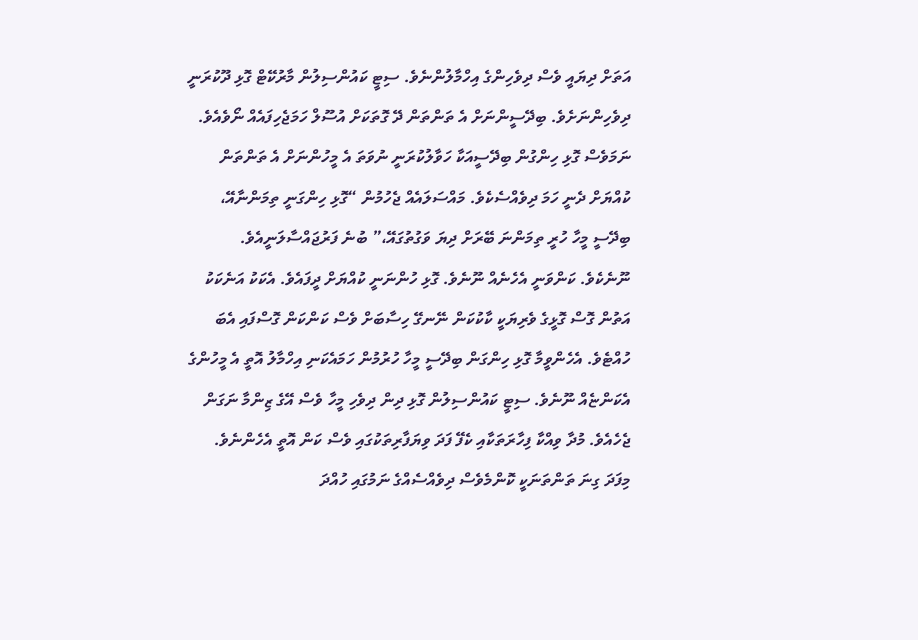އަތަށް ދިޔައީ ވެސް ދިވެހިންގެ އިހްމާލުންނެވެ. ސިޓީ ކައުންސިލުން މާރުކޭޓް ގޮޅި ދޫކުރަނީ ދިވެހިންނަށެވެ. ބިދޭސީންނަށް އެ ތަންތަން ދޭ ގޮތަކަށް އުސޫލް ހަމަޖެހިފައެއް ނޯވެއެވެ. ނަމަވެސް ގޮޅި ހިންގުން ބިދޭސީއަކާ ހަވާލުކުރަނީ ނުވަތަ އެ މީހުންނަށް އެ ތަންތަން ކުއްޔަށް ދެނީ ހަމަ ދިވެއްސެކެވެ. މައްސަލައެއް ޖެހުމުން “ގޮޅި ހިންގަނީ ތިމަންނާއޭ، ބިދޭސީ މީހާ ހުރީ ތިމަންނަ ބޭރަށް ދިޔަ ވަގުތުގައޭ،” ބުނެ ފަރުޖައްސާލަނީއެވެ.
ނޫނެކެވެ. ކަންވަނީ އެހެނެއް ނޫނެވެ. ގޮޅި ހުންނަނީ ކުއްޔަށް ދީފައެވެ. އެކަކު އަނެކަކު އަތުން ގޮސް ގޮޅީގެ ވެރިޔަކީ ކާކުކަން ނޭނގޭ ހިސާބަށް ވެސް ކަންކަން ގޮސްފައި އެބަ ހުއްޓެވެ. އެހެންވީމާ ގޮޅި ހިންގަން ބިދޭސީ މީހާ ހުރުމުން ހަމައެކަނި އިހްމާލު އޮތީ އެ މީހުންގެ އެކަންޏެއް ނޫނެވެ. ސިޓީ ކައުންސިލުން ގޮޅި ދިން ދިވެހި މީހާ ވެސް އޭގެ ޒިންމާ ނަގަން ޖެހެއެވެ. މުދާ ވިއްކާ ފިހާރަތަކާއި ކެފޭ ފަދަ ވިޔަފާރިތަކުގައި ވެސް ކަން އޮތީ އެހެންނެވެ.
މިފަދަ ގިނަ ތަންތަނަކީ ކޮންމެވެސް ދިވެއްސެއްގެ ނަމުގައި ހުއްދަ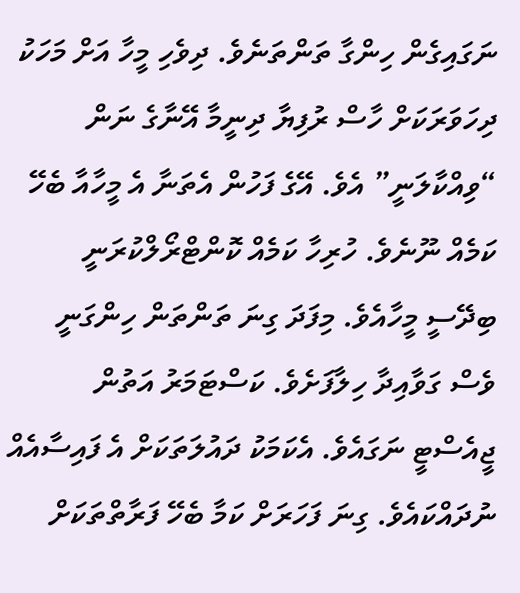ނަގައިގެން ހިންގާ ތަންތަނެވެ. ދިވެހި މީހާ އަށް މަހަކު ދިހަވަރަކަށް ހާސް ރުފިޔާ ދިނީމާ އޭނާގެ ނަން “ވިއްކާލަނީ” އެވެ. އޭގެ ފަހުން އެތަނާ އެ މީހާއާ ބެހޭ ކަމެއް ނޫނެވެ. ހުރިހާ ކަމެއް ކޮންޓްރޯލްކުރަނީ ބިދޭސީ މީހާއެވެ. މިފަދަ ގިނަ ތަންތަން ހިންގަނީ ވެސް ގަވާއިދާ ހިލާފަށެވެ. ކަސްޓަމަރު އަތުން ޖީއެސްޓީ ނަގައެވެ. އެކަމަކު ދައުލަތަކަށް އެ ފައިސާއެއް ނުދައްކައެވެ. ގިނަ ފަހަރަށް ކަމާ ބެހޭ ފަރާތްތަކަށް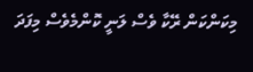މިކަންކަން ރޭކާ ވެސް ލަނީ ކޮންމެވެސް މިފަދަ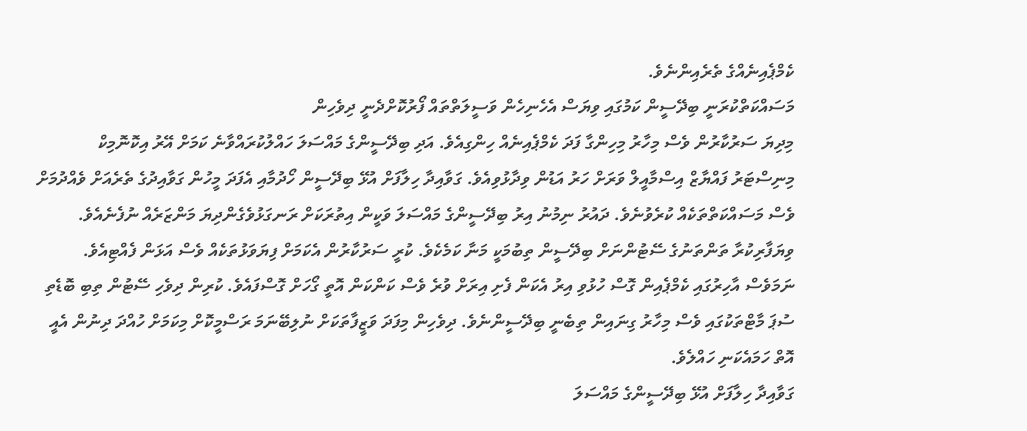ކެމްޕެއިނެއްގެ ތެރެއިންނެވެ.
މަސައްކަތްކުރަނީ ބިދޭސީން ކަމުގައި ވިޔަސް އެހެނިހެން ވަސީލަތްތައް ފޯރުކޮށްދެނީ ދިވެހިން
މިދިޔަ ސަރުކާރުން ވެސް މިހާރު މިހިންގާ ފަދަ ކެމްޕެއިނެއް ހިންގިއެވެ. އަދި ބިދޭސީންގެ މައްސަލަ ހައްލުކުރައްވާނެ ކަމަށް އޭރު އިކޮނޮމިކް މިނިސްޓަރު ފައްޔާޒް އިސްމާއީލް ވަރަށް ހަރު އަޑުން ވިދާޅުވިއެވެ. ގަވާއިދާ ހިލާފަށް އުޅޭ ބިދޭސީން ހޯދުމާއި އެފަދަ މީހުން ގަވާއިދުގެ ތެރެއަށް ވެއްދުމަށް ވެސް މަސައްކަތްތަކެއް ކުރެވުނެވެ. ދައުރު ނިމުނު އިރު ބިދޭސީންގެ މައްސަލަ ވަކީން އިތުރަކަށް ރަނގަޅުވެގެންދިޔަ މަންޒަރެއް ނުފެނެއެވެ.
ވިޔަފާރިކުރާ ތަންތަނުގެ ސޭޓުންނަށް ބިދޭސީން ތިބުމަކީ މަނާ ކަމެކެވެ. ކުރީ ސަރުކާރުން އެކަމަށް ފިޔަވަޅުތަކެއް ވެސް އަޅަން ފެއްޓިއެވެ. ނަމަވެސް އާހިރުގައި ކެމްޕެއިން ގޮސް ހުޅުވި އިރު އެކަން ފެށި އިރަށް ވުރެ ވެސް ކަންކަން އޮތީ ގޯހަށް ގޮސްފައެވެ. ކުރިން ދިވެހި ސޭޓުން ތިބި ބޮޑެތި ސުޕަ މާޓްތަކުގައި ވެސް މިހާރު ގިނައިން ތިބެނީ ބިދޭސީންނެވެ. ދިވެހިން މިފަދަ ވަޒީފާތަކަށް ނުލިބޭނަމަ ރަސްމީކޮށް މިކަމަށް ހުއްދަ ދިނުން އެއީ އޮތް ހަމައެކަނި ހައްލެވެ.
ގަވާއިދާ ހިލާފަށް އުޅޭ ބިދޭސީންގެ މައްސަލަ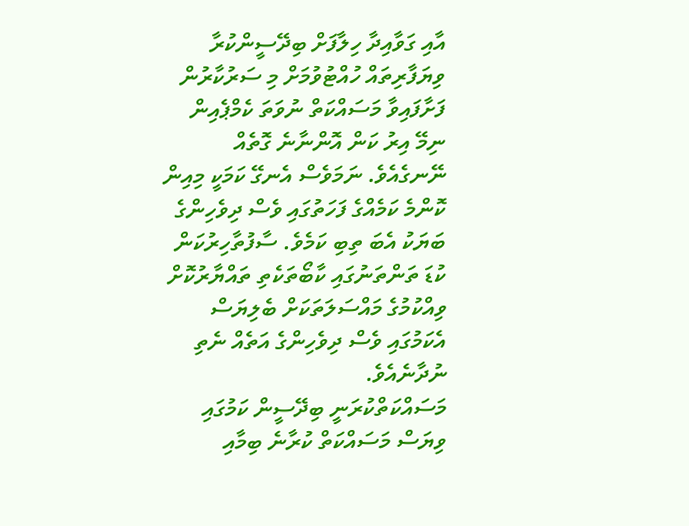އާއި ގަވާއިދާ ހިލާފަށް ބިދޭސީންކުރާ ވިޔަފާރިތައް ހުއްޓުވުމަށް މި ސަރުކާރުން ފަށާފައިވާ މަސައްކަތް ނުވަތަ ކެމްޕެއިން ނިމޭ އިރު ކަން އޮންނާނެ ގޮތެއް ނޭނގެއެވެ. ނަމަވެސް އެނގޭ ކަމަކީ މިއިން ކޮންމެ ކަމެއްގެ ފަހަތުގައި ވެސް ދިވެހިންގެ ބަޔަކު އެބަ ތިބި ކަމެވެ. ސާފުތާހިރުކަން ކުޑަ ތަންތަނުގައި ކާބޯތަކެތި ތައްޔާރުކޮށް ވިއްކުމުގެ މައްސަލަތަކަށް ބެލިޔަސް އެކަމުގައި ވެސް ދިވެހިންގެ އަތެއް ނެތި ނުދާނެއެވެ.
މަސައްކަތްކުރަނީ ބިދޭސީން ކަމުގައި ވިޔަސް މަސައްކަތް ކުރާނެ ބިމާއި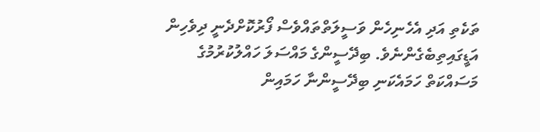ތަކެތި އަދި އެހެނިހެން ވަސީލަތްތައްވެސް ފޯރުކޮށްދެނީ ދިވެހިން އަޑީގައިތިބެގެންނެވެ. ބިދޭސީންގެ މައްސަލަ ހައްލުކުރުމުގެ މަސައްކަތް ހަމައެކަނި ބިދޭސީންނާ ހަމައިން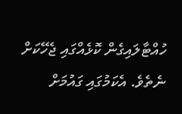ހުއްޓާލައިގެން ކޮޅެއްގައި ޖެހޭކަށް ނެތެވެ. އެކަމުގައި ގައުމަށް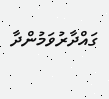ގައްދާރުވަމުންދާ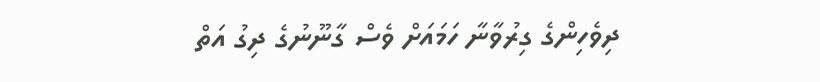ދިވެހިންގެ ގިރުވާނާ ހަމައަށް ވެސް ގާނޫނުގެ ދިގު އަތް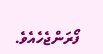ފޯރަންޖެހެއެވެ.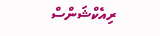ރިއެކްޝަންސް